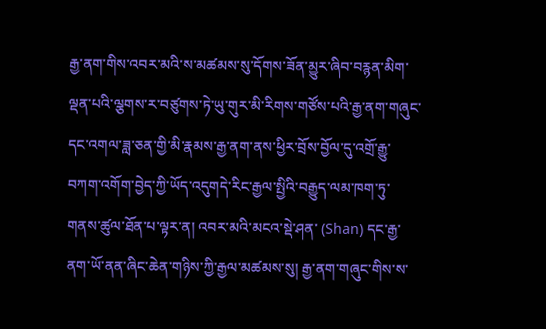རྒྱ་ནག་གིས་འབར་མའི་ས་མཚམས་སུ་དོགས་ཟོན་མྱུར་ཞིབ་བརྙན་མིག་ལྡན་པའི་ལྕགས་ར་བཙུགས་ཏེ་ཡུ་གུར་མི་རིགས་གཙོས་པའི་རྒྱ་ནག་གཞུང་དང་འགལ་ཟླ་ཅན་གྱི་མི་རྣམས་རྒྱ་ནག་ནས་ཕྱིར་བྲོས་བྱོལ་དུ་འགྲོ་རྒྱུ་བཀག་འགོག་བྱེད་ཀྱི་ཡོད་འདུགདེ་རིང་རྒྱལ་སྤྱིའི་བརྒྱུད་ལམ་ཁག་ཏུ་གནས་ཚུལ་ཐོན་པ་ལྟར་ན། འབར་མའི་མངའ་སྡེ་ཤན་ (Shan) དང་རྒྱ་ནག་ཡོ་ནན་ཞིང་ཆེན་གཉིས་ཀྱི་རྒྱལ་མཚམས་སུ། རྒྱ་ནག་གཞུང་གིས་ས་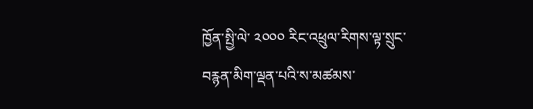ཁྱོན་སྤྱི་ལེ་ ༢༠༠༠ རིང་འཕྲུལ་རིགས་ལྟ་སྲུང་བརྙན་མིག་ལྡན་པའི་ས་མཚམས་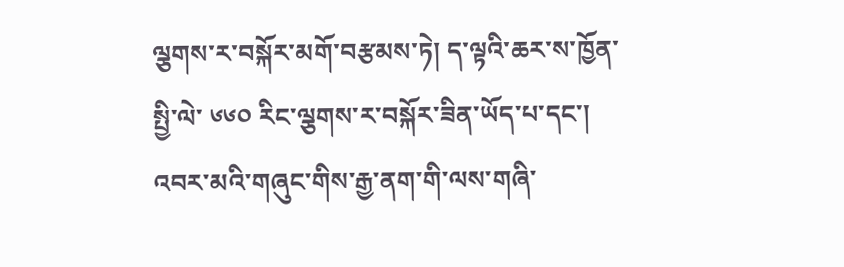ལྕགས་ར་བསྐོར་མགོ་བརྩམས་ཏེ། ད་ལྟའི་ཆར་ས་ཁྱོན་སྤྱི་ལེ་ ༦༦༠ རིང་ལྕགས་ར་བསྐོར་ཟིན་ཡོད་པ་དང་། འབར་མའི་གཞུང་གིས་རྒྱ་ནག་གི་ལས་གཞི་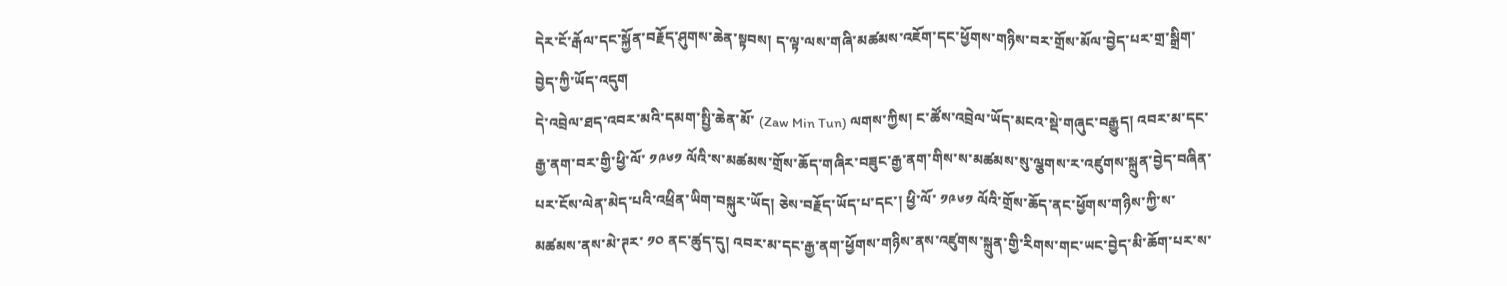དེར་ངོ་རྒོལ་དང་སྐྱོན་བརྗོད་ཤུགས་ཆེན་སྟབས། ད་ལྟ་ལས་གཞི་མཚམས་འཇོག་དང་ཕྱོགས་གཉིས་བར་གྲོས་མོལ་བྱེད་པར་གྲ་སྒྲིག་བྱེད་ཀྱི་ཡོད་འདུག
དེ་འབྲེལ་ཐད་འབར་མའི་དམག་སྤྱི་ཆེན་མོ་ (Zaw Min Tun) ལགས་ཀྱིས། ང་ཚོས་འབྲེལ་ཡོད་མངའ་སྡེ་གཞུང་བརྒྱུད། འབར་མ་དང་རྒྱ་ནག་བར་གྱི་ཕྱི་ལོ་ ༡༩༦༡ ལོའི་ས་མཚམས་གྲོས་ཆོད་གཞིར་བཟུང་རྒྱ་ནག་གིས་ས་མཚམས་སུ་ལྕགས་ར་འཛུགས་སྐྲུན་བྱེད་བཞིན་པར་ངོས་ལེན་མེད་པའི་འཕྲིན་ཡིག་བསྐུར་ཡོད། ཅེས་བརྗོད་ཡོད་པ་དང་། ཕྱི་ལོ་ ༡༩༦༡ ལོའི་གྲོས་ཆོད་ནང་ཕྱོགས་གཉིས་ཀྱི་ས་མཚམས་ནས་མེ་ཊར་ ༡༠ ནང་ཚུད་དུ། འབར་མ་དང་རྒྱ་ནག་ཕྱོགས་གཉིས་ནས་འཛུགས་སྐྲུན་གྱི་རིགས་གང་ཡང་བྱེད་མི་ཆོག་པར་ས་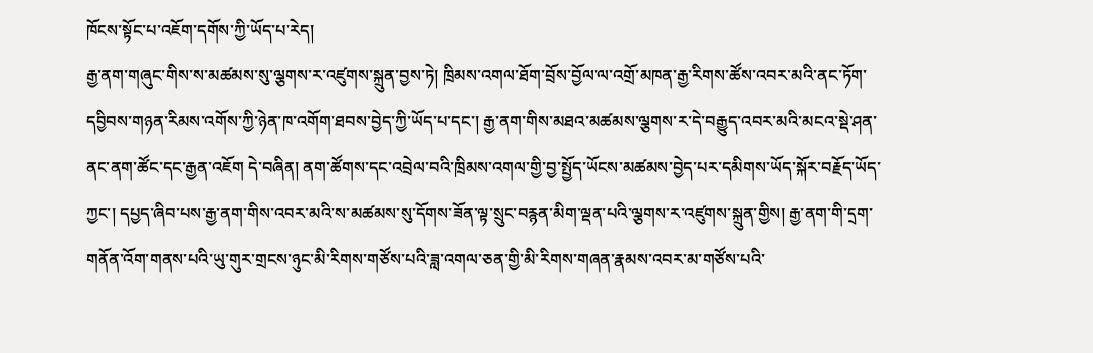ཁོངས་སྟོང་པ་འཇོག་དགོས་ཀྱི་ཡོད་པ་རེད།
རྒྱ་ནག་གཞུང་གིས་ས་མཚམས་སུ་ལྕགས་ར་འཛུགས་སྐྲུན་བྱས་ཏེ། ཁྲིམས་འགལ་ཐོག་བྲོས་བྱོལ་ལ་འགྲོ་མཁན་རྒྱ་རིགས་ཚོས་འབར་མའི་ནང་ཏོག་དབྱིབས་གཉན་རིམས་འགོས་ཀྱི་ཉེན་ཁ་འགོག་ཐབས་བྱེད་ཀྱི་ཡོད་པ་དང་། རྒྱ་ནག་གིས་མཐའ་མཚམས་ལྕགས་ར་དེ་བརྒྱུད་འབར་མའི་མངའ་སྡེ་ཤན་ནང་ནག་ཚོང་དང་རྒྱན་འཇོག དེ་བཞིན། ནག་ཚོགས་དང་འབྲེལ་བའི་ཁྲིམས་འགལ་གྱི་བྱ་སྤྱོད་ཡོངས་མཚམས་བྱེད་པར་དམིགས་ཡོད་སྐོར་བརྗོད་ཡོད་ཀྱང་། དཔྱད་ཞིབ་པས་རྒྱ་ནག་གིས་འབར་མའི་ས་མཚམས་སུ་དོགས་ཟོན་ལྟ་སྲུང་བརྙན་མིག་ལྡན་པའི་ལྕགས་ར་འཛུགས་སྐྲུན་གྱིས། རྒྱ་ནག་གི་དྲག་གནོན་འོག་གནས་པའི་ཡུ་གུར་གྲངས་ཉུང་མི་རིགས་གཙོས་པའི་ཟླ་འགལ་ཅན་གྱི་མི་རིགས་གཞན་རྣམས་འབར་མ་གཙོས་པའི་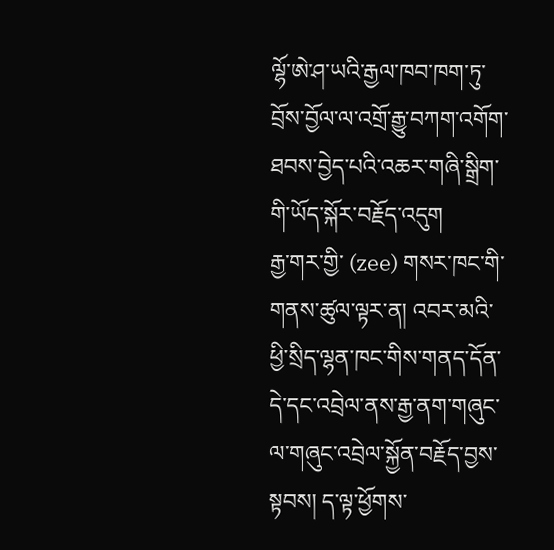ལྷོ་ཨེ་ཤ་ཡའི་རྒྱལ་ཁབ་ཁག་ཏུ་བྲོས་བྱོལ་ལ་འགྲོ་རྒྱུ་བཀག་འགོག་ཐབས་བྱེད་པའི་འཆར་གཞི་སྒྲིག་གི་ཡོད་སྐོར་བརྗོད་འདུག
རྒྱ་གར་གྱི་ (zee) གསར་ཁང་གི་གནས་ཚུལ་ལྟར་ན། འབར་མའི་ཕྱི་སྲིད་ལྷན་ཁང་གིས་གནད་དོན་དེ་དང་འབྲེལ་ནས་རྒྱ་ནག་གཞུང་ལ་གཞུང་འབྲེལ་སྐྱོན་བརྗོད་བྱས་སྟབས། ད་ལྟ་ཕྱོགས་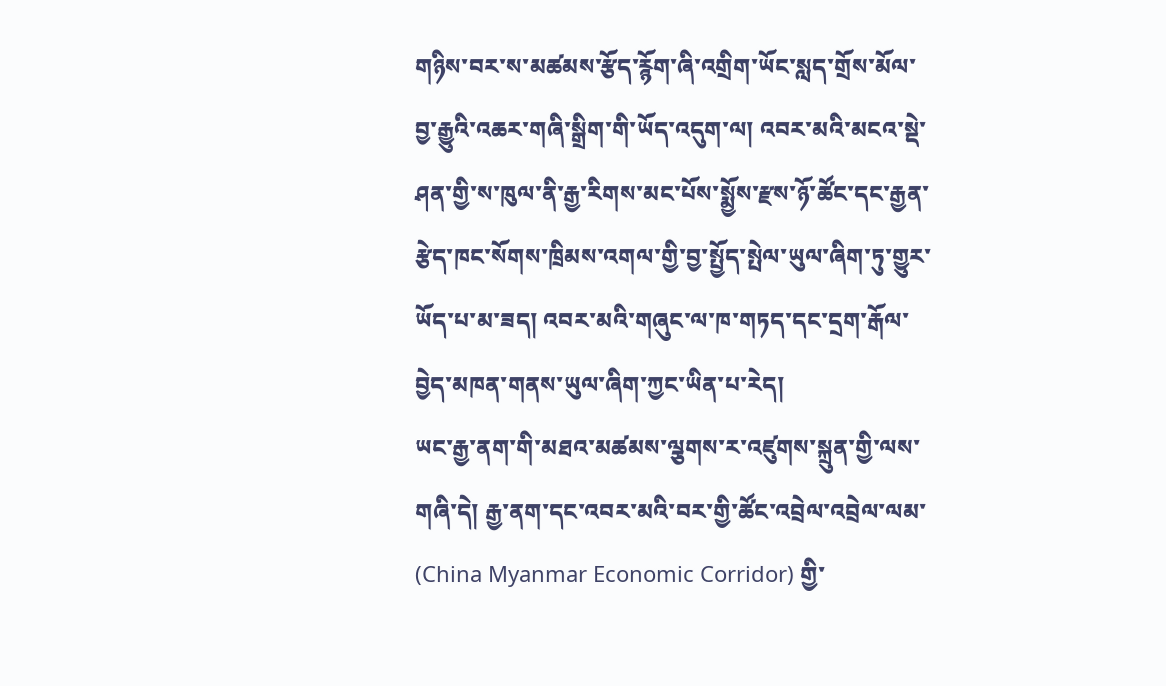གཉིས་བར་ས་མཚམས་རྩོད་རྙོག་ཞི་འགྲིག་ཡོང་སླད་གྲོས་མོལ་བྱ་རྒྱུའི་འཆར་གཞི་སྒྲིག་གི་ཡོད་འདུག་ལ། འབར་མའི་མངའ་སྡེ་ཤན་གྱི་ས་ཁུལ་ནི་རྒྱ་རིགས་མང་པོས་སྨྱོས་རྫས་ཉོ་ཚོང་དང་རྒྱན་རྩེད་ཁང་སོགས་ཁྲིམས་འགལ་གྱི་བྱ་སྤྱོད་སྤེལ་ཡུལ་ཞིག་ཏུ་གྱུར་ཡོད་པ་མ་ཟད། འབར་མའི་གཞུང་ལ་ཁ་གཏད་དང་དྲག་རྒོལ་བྱེད་མཁན་གནས་ཡུལ་ཞིག་ཀྱང་ཡིན་པ་རེད།
ཡང་རྒྱ་ནག་གི་མཐའ་མཚམས་ལྕགས་ར་འཛུགས་སྐྲུན་གྱི་ལས་གཞི་དེ། རྒྱ་ནག་དང་འབར་མའི་བར་གྱི་ཚོང་འབྲེལ་འབྲེལ་ལམ་ (China Myanmar Economic Corridor) གྱི་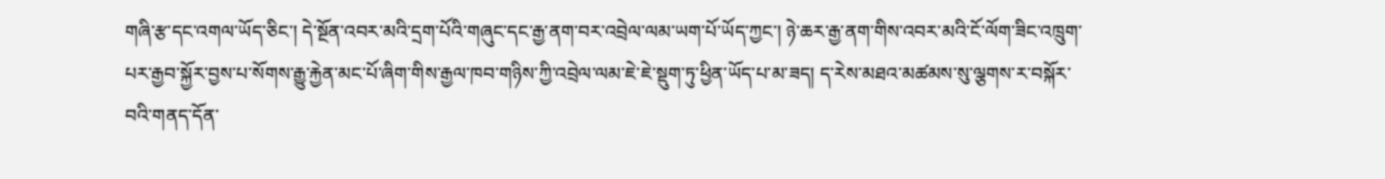གཞི་རྩ་དང་འགལ་ཡོད་ཅིང་། དེ་སྔོན་འབར་མའི་དྲག་པོའི་གཞུང་དང་རྒྱ་ནག་བར་འབྲེལ་ལམ་ཡག་པོ་ཡོད་ཀྱང་། ཉེ་ཆར་རྒྱ་ནག་གིས་འབར་མའི་ངོ་ལོག་ཟིང་འཁྲུག་པར་རྒྱབ་སྐྱོར་བྱས་པ་སོགས་རྒྱུ་རྐྱེན་མང་པོ་ཞིག་གིས་རྒྱལ་ཁབ་གཉིས་ཀྱི་འབྲེལ་ལམ་ཇེ་ཇེ་སྡུག་ཏུ་ཕྱིན་ཡོད་པ་མ་ཟད། ད་རེས་མཐའ་མཚམས་སུ་ལྕགས་ར་བསྐོར་བའི་གནད་དོན་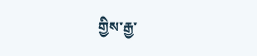གྱིས་རྒྱ་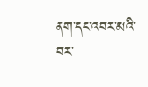ནག་དང་འབར་མའི་བར་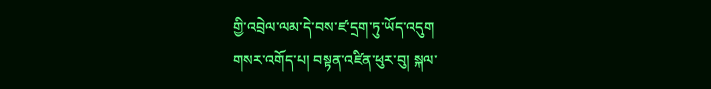གྱི་འབྲེལ་ལམ་དེ་བས་ཛ་དྲག་ཏུ་ཡོད་འདུག
གསར་འགོད་པ། བསྟན་འཛིན་ཕུར་བུ། སྐལ་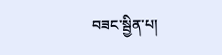བཟང་སྦྱིན་པ།